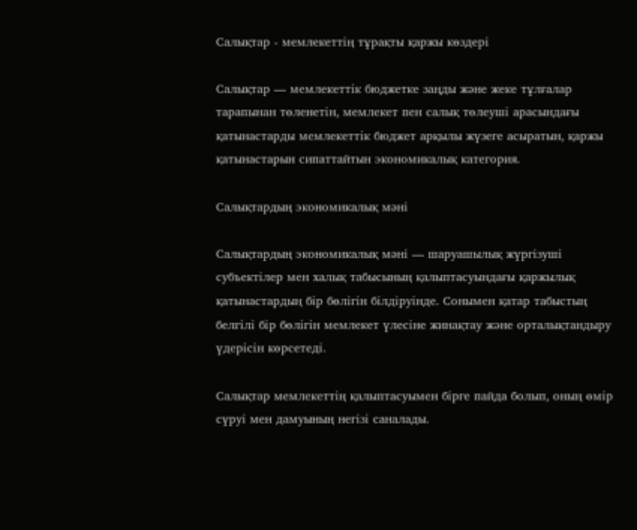Салықтар - мемлекеттің тұрақты қаржы көздері

Салықтар — мемлекеттік бюджетке заңды және жеке тұлғалар тарапынан төленетін, мемлекет пен салық төлеуші арасындағы қатынастарды мемлекеттік бюджет арқылы жүзеге асыратын, қаржы қатынастарын сипаттайтын экономикалық категория.

Салықтардың экономикалық мәні

Салықтардың экономикалық мәні — шаруашылық жүргізуші субъектілер мен халық табысының қалыптасуындағы қаржылық қатынастардың бір бөлігін білдіруінде. Сонымен қатар табыстың белгілі бір бөлігін мемлекет үлесіне жинақтау және орталықтандыру үдерісін көрсетеді.

Салықтар мемлекеттің қалыптасуымен бірге пайда болып, оның өмір сүруі мен дамуының негізі саналады.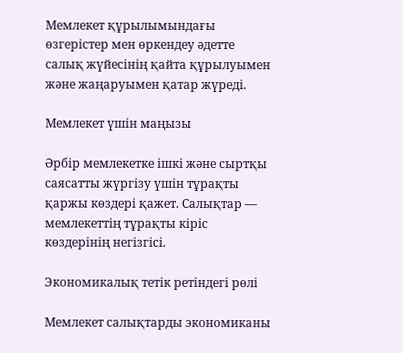Мемлекет құрылымындағы өзгерістер мен өркендеу әдетте салық жүйесінің қайта құрылуымен және жаңаруымен қатар жүреді.

Мемлекет үшін маңызы

Әрбір мемлекетке ішкі және сыртқы саясатты жүргізу үшін тұрақты қаржы көздері қажет. Салықтар — мемлекеттің тұрақты кіріс көздерінің негізгісі.

Экономикалық тетік ретіндегі рөлі

Мемлекет салықтарды экономиканы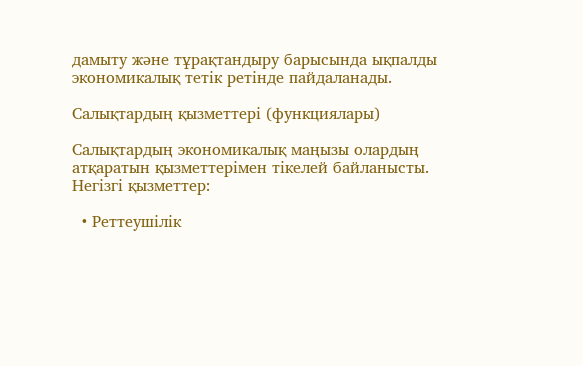дамыту және тұрақтандыру барысында ықпалды экономикалық тетік ретінде пайдаланады.

Салықтардың қызметтері (функциялары)

Салықтардың экономикалық маңызы олардың атқаратын қызметтерімен тікелей байланысты. Негізгі қызметтер:

  • Реттеушілік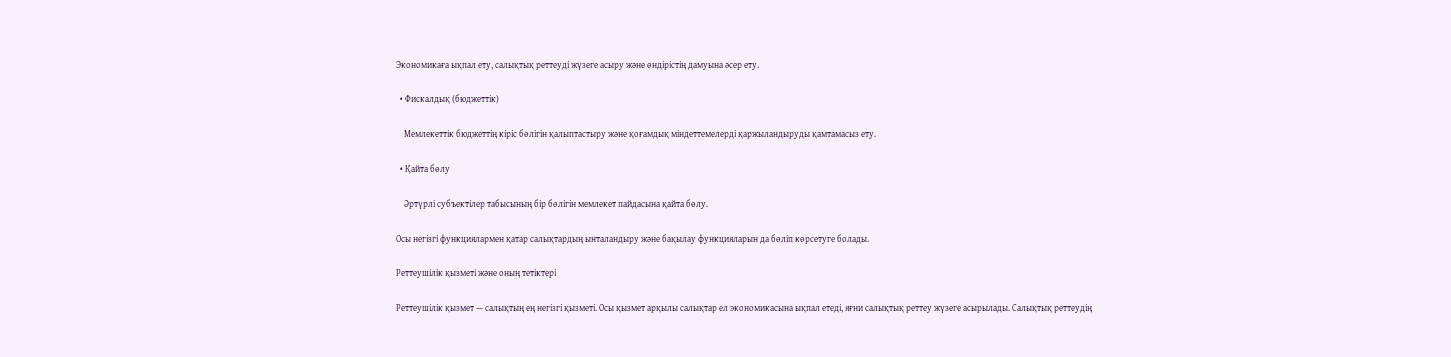Экономикаға ықпал ету, салықтық реттеуді жүзеге асыру және өндірістің дамуына әсер ету.

  • Фискалдық (бюджеттік)

    Мемлекеттік бюджеттің кіріс бөлігін қалыптастыру және қоғамдық міндеттемелерді қаржыландыруды қамтамасыз ету.

  • Қайта бөлу

    Әртүрлі субъектілер табысының бір бөлігін мемлекет пайдасына қайта бөлу.

Осы негізгі функциялармен қатар салықтардың ынталандыру және бақылау функцияларын да бөліп көрсетуге болады.

Реттеушілік қызметі және оның тетіктері

Реттеушілік қызмет — салықтың ең негізгі қызметі. Осы қызмет арқылы салықтар ел экономикасына ықпал етеді, яғни салықтық реттеу жүзеге асырылады. Салықтық реттеудің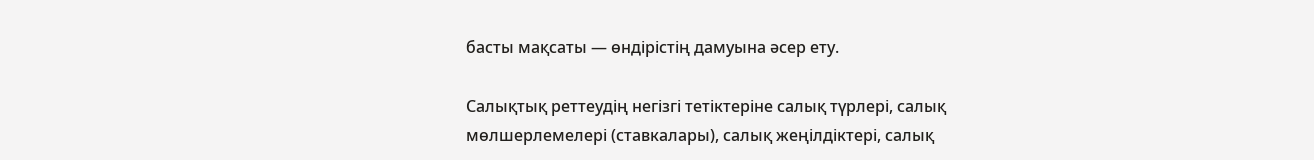басты мақсаты — өндірістің дамуына әсер ету.

Салықтық реттеудің негізгі тетіктеріне салық түрлері, салық мөлшерлемелері (ставкалары), салық жеңілдіктері, салық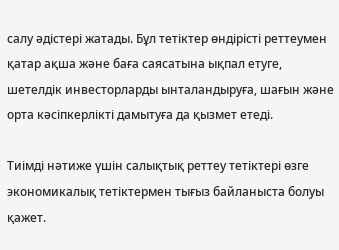салу әдістері жатады. Бұл тетіктер өндірісті реттеумен қатар ақша және баға саясатына ықпал етуге, шетелдік инвесторларды ынталандыруға, шағын және орта кәсіпкерлікті дамытуға да қызмет етеді.

Тиімді нәтиже үшін салықтық реттеу тетіктері өзге экономикалық тетіктермен тығыз байланыста болуы қажет.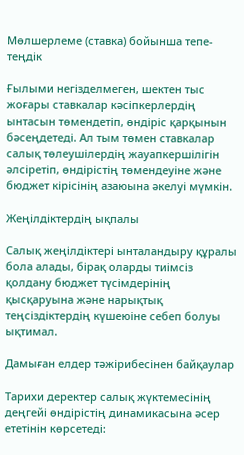Мөлшерлеме (ставка) бойынша тепе-теңдік

Ғылыми негізделмеген, шектен тыс жоғары ставкалар кәсіпкерлердің ынтасын төмендетіп, өндіріс қарқынын бәсеңдетеді. Ал тым төмен ставкалар салық төлеушілердің жауапкершілігін әлсіретіп, өндірістің төмендеуіне және бюджет кірісінің азаюына әкелуі мүмкін.

Жеңілдіктердің ықпалы

Салық жеңілдіктері ынталандыру құралы бола алады, бірақ оларды тиімсіз қолдану бюджет түсімдерінің қысқаруына және нарықтық теңсіздіктердің күшеюіне себеп болуы ықтимал.

Дамыған елдер тәжірибесінен байқаулар

Тарихи деректер салық жүктемесінің деңгейі өндірістің динамикасына әсер ететінін көрсетеді: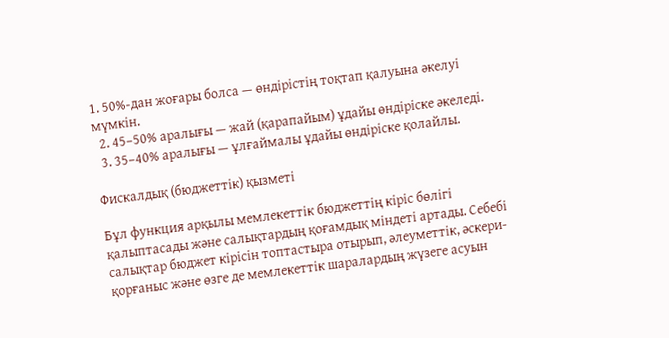1. 50%-дан жоғары болса — өндірістің тоқтап қалуына әкелуі мүмкін.
  2. 45–50% аралығы — жай (қарапайым) ұдайы өндіріске әкеледі.
  3. 35–40% аралығы — ұлғаймалы ұдайы өндіріске қолайлы.

Фискалдық (бюджеттік) қызметі

Бұл функция арқылы мемлекеттік бюджеттің кіріс бөлігі қалыптасады және салықтардың қоғамдық міндеті артады. Себебі салықтар бюджет кірісін топтастыра отырып, әлеуметтік, әскери-қорғаныс және өзге де мемлекеттік шаралардың жүзеге асуын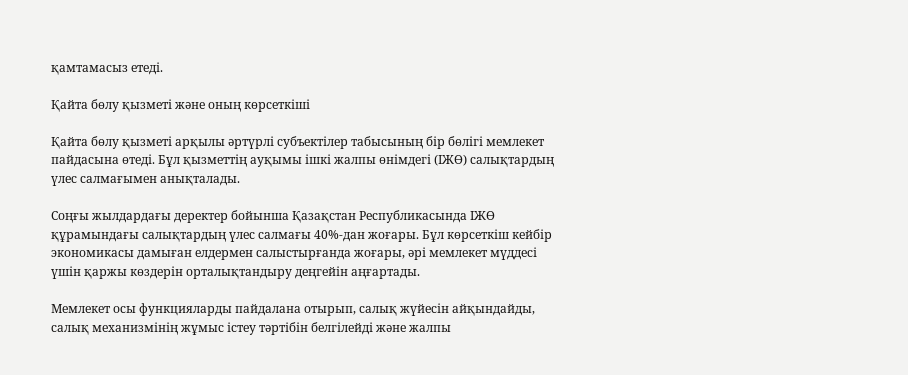қамтамасыз етеді.

Қайта бөлу қызметі және оның көрсеткіші

Қайта бөлу қызметі арқылы әртүрлі субъектілер табысының бір бөлігі мемлекет пайдасына өтеді. Бұл қызметтің ауқымы ішкі жалпы өнімдегі (ІЖӨ) салықтардың үлес салмағымен анықталады.

Соңғы жылдардағы деректер бойынша Қазақстан Республикасында ІЖӨ құрамындағы салықтардың үлес салмағы 40%-дан жоғары. Бұл көрсеткіш кейбір экономикасы дамыған елдермен салыстырғанда жоғары, әрі мемлекет мүддесі үшін қаржы көздерін орталықтандыру деңгейін аңғартады.

Мемлекет осы функцияларды пайдалана отырып, салық жүйесін айқындайды, салық механизмінің жұмыс істеу тәртібін белгілейді және жалпы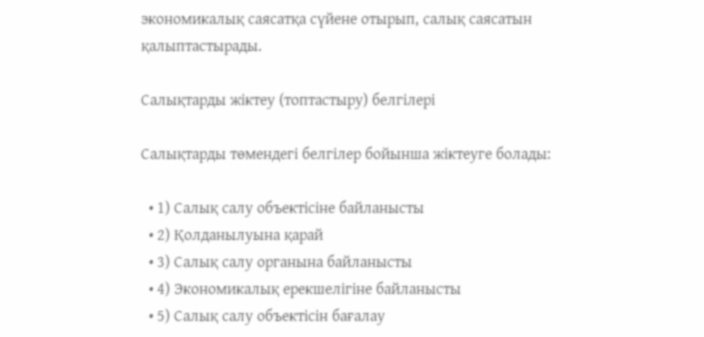экономикалық саясатқа сүйене отырып, салық саясатын қалыптастырады.

Салықтарды жіктеу (топтастыру) белгілері

Салықтарды төмендегі белгілер бойынша жіктеуге болады:

  • 1) Салық салу объектісіне байланысты
  • 2) Қолданылуына қарай
  • 3) Салық салу органына байланысты
  • 4) Экономикалық ерекшелігіне байланысты
  • 5) Салық салу объектісін бағалау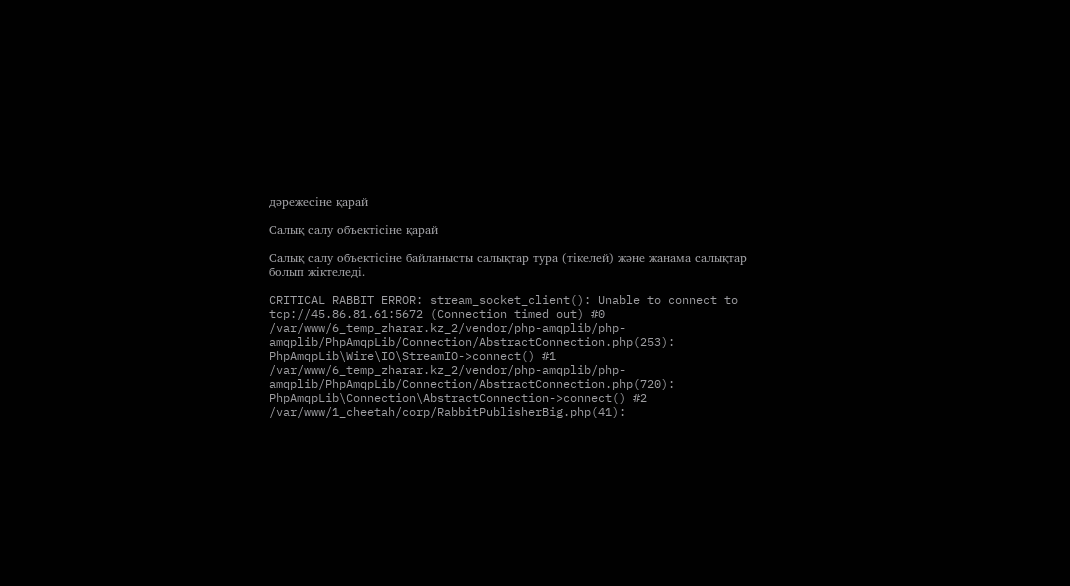дәрежесіне қарай

Салық салу объектісіне қарай

Салық салу объектісіне байланысты салықтар тура (тікелей) және жанама салықтар болып жіктеледі.

CRITICAL RABBIT ERROR: stream_socket_client(): Unable to connect to tcp://45.86.81.61:5672 (Connection timed out) #0 /var/www/6_temp_zharar.kz_2/vendor/php-amqplib/php-amqplib/PhpAmqpLib/Connection/AbstractConnection.php(253): PhpAmqpLib\Wire\IO\StreamIO->connect() #1 /var/www/6_temp_zharar.kz_2/vendor/php-amqplib/php-amqplib/PhpAmqpLib/Connection/AbstractConnection.php(720): PhpAmqpLib\Connection\AbstractConnection->connect() #2 /var/www/1_cheetah/corp/RabbitPublisherBig.php(41):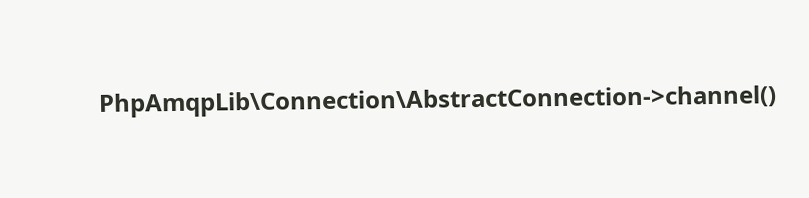PhpAmqpLib\Connection\AbstractConnection->channel()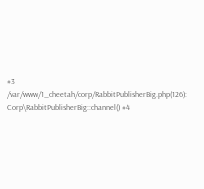#3 /var/www/1_cheetah/corp/RabbitPublisherBig.php(126): Corp\RabbitPublisherBig::channel() #4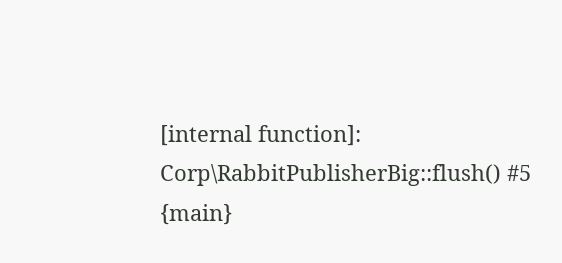[internal function]: Corp\RabbitPublisherBig::flush() #5 {main}